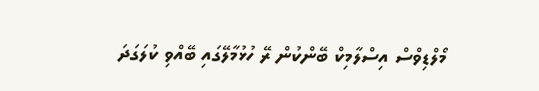މޯލްޑިވްސް އިސްލާމިކް ބޭންކުން ރޭ ހުޅުމާލޭގައި ބޭއްވި ކުލަގަދަ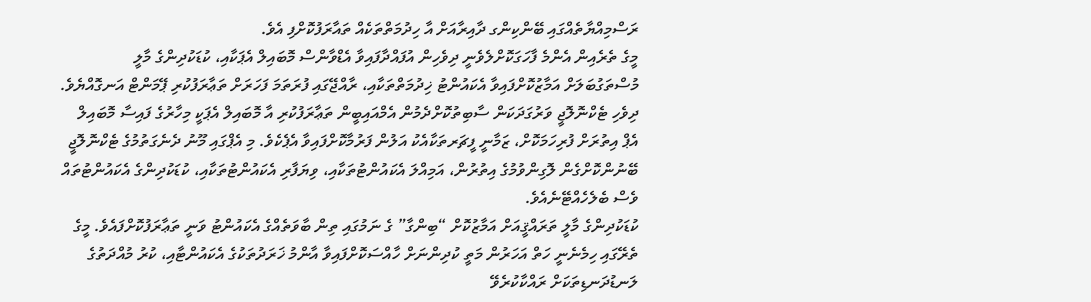ރަސްމިއްޔާތެއްގައި ބޭންކިންގ ދާއިރާއަށް އާ ހިދުމަތްތަކެއް ތައާރަފުކޮށްފި އެވެ.
މީގެ ތެރެއިން އެންމެ ފާހަގަކޮށްލެވެނީ ދިވެހިން އުފައްދާފައިވާ އެޑްވާންސް މޮބައިލް އެޕަކާއި، ކުޑަކުދިންގެ މާލީ މުސްތަގުބަލަށް އަމާޒުކޮށްފައިވާ އެކައުންޓު ޚިދުމަތްތަކާއި، ރާއްޖޭގައި ފުރަތަމަ ފަހަރަށް ތަޢާރަފުކުރި ޕޭމަންޓް އަނގޮއްޔެވެ.
ދިވެހި ޓެކްނޮލޮޖީ ވަރުގަދަކަން ސާބިތުކޮށްދެމުން އެމްއައިބީން ތަޢާރަފުކުރި އާ މޮބައިލް އެޕަކީ މިހާރުގެ ފައިސާ މޮބައިލް އެޕް އިތުރަށް ފުރިހަމަކޮށް، ޒަމާނީ ފީޗަރތަކާއެކު އަލުން ފަރުމާކޮށްފައިވާ އެޕެކެވެ. މި އެޕްގައި މޫނު ދެނެގަތުމުގެ ޓެކްނޮލޮޖީ ބޭނުންކޮށްގެން ލޮގިންވުމުގެ އިތުރުން، އަމިއްލަ އެކައުންޓުތަކާއި، ވިޔަފާރި އެކައުންޓުތަކާއި، ކުޑަކުދިންގެ އެކައުންޓުތައް ވެސް ބެލެހެއްޓޭނެއެވެ.
ކުޑަކުދިންގެ މާލީ ތަރައްޤީއަށް އަމާޒުކޮށް “ބިންގާ” ގެ ނަމުގައި ތިން ބާވަތެއްގެ އެކައުންޓު ވަނީ ތަޢާރަފުކޮށްފައެވެ. މީގެ ތެރޭގައި ހިމެނެނީ ހަތް އަހަރުން މަތީ ކުދިންނަށް ހާއްސަކޮށްފައިވާ އާންމު ޚަރަދުތަކުގެ އެކައުންޓާއި، ކުރު މުއްދަތުގެ ލަނޑުދަނޑިތަކަށް ރައްކާކުރެވޭ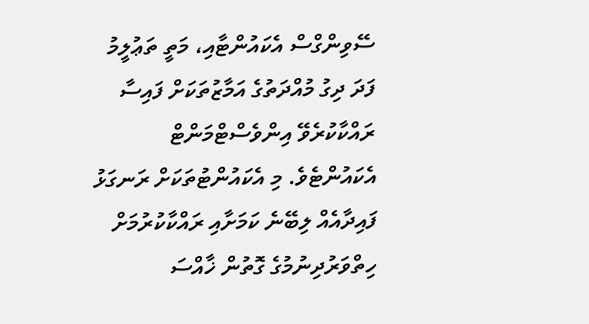ސޭވިންގްސް އެކައުންޓާއި، މަތީ ތަޢުލީމު ފަދަ ދިގު މުއްދަތުގެ އަމާޒުތަކަށް ފައިސާ ރައްކާކުރެވޭ އިންވެސްޓްމަންޓް އެކައުންޓެވެ. މި އެކައުންޓުތަކަށް ރަނގަޅު ފައިދާއެއް ލިބޭނެ ކަމަށާއި ރައްކާކުރުމަށް ހިތްވަރުދިނުމުގެ ގޮތުން ޚާއްސަ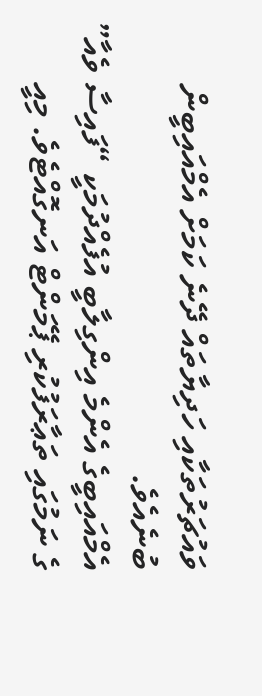ވައުޗަރުތަކާއި ހަދިޔާތައް ދޭނެ ކަމަށް އެމްއައިބީން ބުނެއެވެ.
އެމްއައިބީގެ އެންމެ އިންގިލާބީ އުފެއްދުމަކީ “ފައިސާ ވެއާ” ގެ ނަމުގައި ތަޢާރަފުކުރި ޕޭމަންޓް އަނގޮއްޓެވެ. މިއީ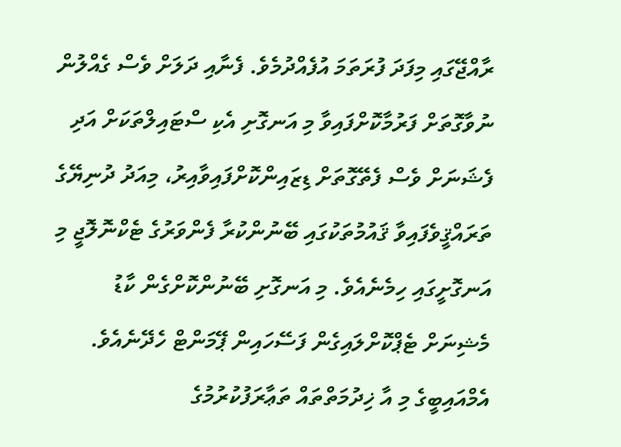ރާއްޖޭގައި މިފަދަ ފުރަތަމަ އުފެއްދުމެވެ. ފެނާއި ދަލަށް ވެސް ގެއްލުން ނުވާގޮތަށް ފަރުމާކޮށްފައިވާ މި އަނގޮށި އެކި ސްޓައިލްތަކަށް އަދި ފެޝަނަށް ވެސް ފެތޭގޮތަށް ޑިޒައިންކޮށްފައިވާއިރު، މިއަދު ދުނިޔޭގެ ތަރައްޤީވެފައިވާ ޤައުމުތަކުގައި ބޭނުންކުރާ ފެންވަރުގެ ޓެކްނޮލޮޖީ މި އަނގޮށީގައި ހިމެނެއެވެ. މި އަނގޮށި ބޭނުންކޮށްގެން ކާޑު މެޝިނަށް ޓެޕްކޮށްލައިގެން ފަސޭހައިން ޕޭމަންޓް ހެދޭނެއެވެ.
އެމްއައިބީގެ މި އާ ޚިދުމަތްތައް ތަޢާރަފުކުރުމުގެ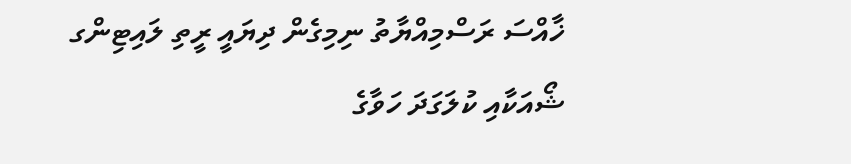ޚާއްސަ ރަސްމިއްޔާތު ނިމިގެން ދިޔައީ ރީތި ލައިޓިންގ ޝޯއަކާއި ކުލަގަދަ ހަވާގެ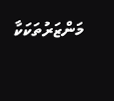މަންޒަރުތަކަކާ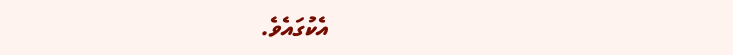އެކުގައެވެ.